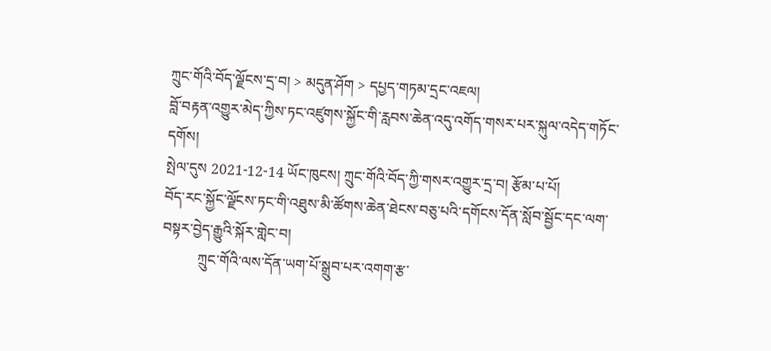ཀྲུང་གོའི་བོད་ལྗོངས་དྲ་བ། > མདུན་ཤོག > དཔྱད་གཏམ་དྲང་འཇལ།
བློ་བརྟན་འགྱུར་མེད་ཀྱིས་ཏང་འཛུགས་སྐྱོང་གི་རླབས་ཆེན་འདུ་འགོད་གསར་པར་སྐུལ་འདེད་གཏོང་དགོས།
སྤེལ་དུས 2021-12-14 ཡོང་ཁུངས། ཀྲུང་གོའི་བོད་ཀྱི་གསར་འགྱུར་དྲ་བ། རྩོམ་པ་པོ།
བོད་རང་སྐྱོང་ལྗོངས་ཏང་གི་འཐུས་མི་ཚོགས་ཆེན་ཐེངས་བཅུ་པའི་དགོངས་དོན་སློབ་སྦྱོང་དང་ལག་བསྟར་བྱེད་རྒྱུའི་སྐོར་གླེང་བ།
          ཀྲུང་གོའི་ལས་དོན་ཡག་པོ་སྒྲུབ་པར་འགག་རྩ་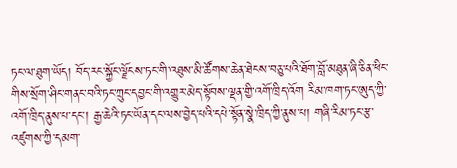ཏང་ལ་ཐུག་ཡོད། བོད་རང་སྐྱོང་ལྗོངས་ཏང་གི་འཐུས་མི་ཚོགས་ཆེན་ཐེངས་བཅུ་པའི་ཐོག་བློ་མཐུན་ཞི་ཅིན་ཕིང་གིས་སྲོག་ཤིང་གནང་བའི་ཏང་ཀྲུང་དབྱང་གི་འགྱུར་མེད་སྟོབས་ལྡན་གྱི་འགོ་ཁྲིད་འོག རིམ་ཁག་ཏང་ཨུད་ཀྱི་འགོ་ཁྲིད་ནུས་པ་དང་། རྒྱ་ཆེའི་ཏང་ཡོན་དང་ལས་བྱེད་པའི་དཔེ་སྟོན་སྣེ་ཁྲིད་ཀྱི་ནུས་པ། གཞི་རིམ་ཏང་རྩ་འཛུགས་ཀྱི་དམག་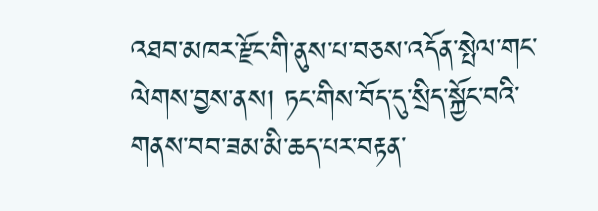འཐབ་མཁར་རྫོང་གི་ནུས་པ་བཅས་འདོན་སྤེལ་གང་ལེགས་བྱས་ནས། ཏང་གིས་བོད་དུ་སྲིད་སྐྱོང་བའི་གནས་བབ་ཟམ་མི་ཆད་པར་བརྟན་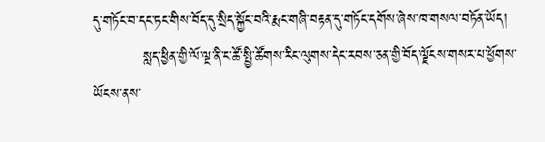དུ་གཏོང་བ་དང་ཏང་གིས་བོད་དུ་སྲིད་སྐྱོང་བའི་རྨང་གཞི་བརྟན་དུ་གཏོང་དགོས་ཞེས་ཁ་གསལ་བཏོན་ཡོད།
          སླད་ཕྱིན་གྱི་ལོ་ལྔ་ནི་ང་ཚོ་སྤྱི་ཚོགས་རིང་ལུགས་དེང་རབས་ཅན་གྱི་བོད་ལྗོངས་གསར་པ་ཕྱོགས་ཡོངས་ནས་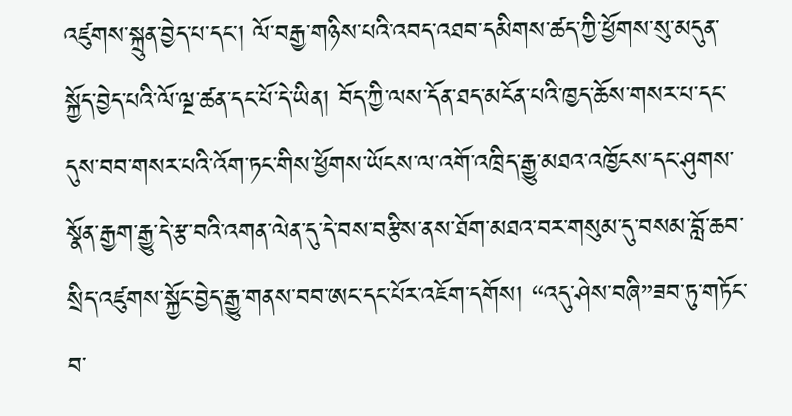འཛུགས་སྐྲུན་བྱེད་པ་དང་། ལོ་བརྒྱ་གཉིས་པའི་འབད་འཐབ་དམིགས་ཚད་ཀྱི་ཕྱོགས་སུ་མདུན་སྐྱོད་བྱེད་པའི་ལོ་ལྔ་ཚན་དང་པོ་དེ་ཡིན། བོད་ཀྱི་ལས་དོན་ཐད་མངོན་པའི་ཁྱད་ཆོས་གསར་པ་དང་དུས་བབ་གསར་པའི་འོག་ཏང་གིས་ཕྱོགས་ཡོངས་ལ་འགོ་འཁྲིད་རྒྱུ་མཐའ་འཁྱོངས་དང་ཤུགས་སྣོན་རྒྱག་རྒྱུ་དེ་རྩ་བའི་འགན་ལེན་དུ་དེ་བས་བརྩིས་ནས་ཐོག་མཐའ་བར་གསུམ་དུ་བསམ་བློ་ཆབ་སྲིད་འཛུགས་སྐྱོང་བྱེད་རྒྱུ་གནས་བབ་ཨང་དང་པོར་འཇོག་དགོས། “འདུ་ཤེས་བཞི”ཟབ་ཏུ་གཏོང་བ་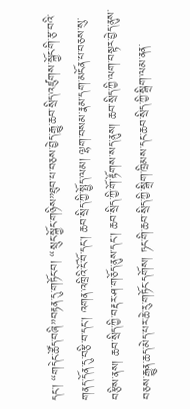དང་། “གདེང་ཚོད་བཞི”བརྟན་དུ་གཏོང་བ། “སྲུང་སྐྱོང་གཉིས”ཐུབ་པ་བཅས་བྱེད་རྒྱུ་ཆབ་སྲིད་འཛུགས་སྐྱོང་གི་རྩ་བའི་གནད་དོན་དུ་བརྩི་བ་དང་། འགན་འཁྲིའི་ངོ་བོ་དང་། ཆབ་སྲིད་ཀྱི་སྤྱོད་ལམ། ལྷག་བསམ་རྣམ་དག་མངོན་པ་བཅས་སུ་བརྩིས་ནས། ཆབ་སྲིད་ཀྱི་བརྡར་ཤ་གཅོད་ནུས་དང་། ཆབ་སྲིད་ཀྱི་གོ་རྟོགས་སད་ནུས། ཆབ་སྲིད་ཀྱི་ལག་བསྟར་བྱེད་ནུས་བཅས་རྒྱུན་ཆད་མེད་པར་ཆེ་རུ་གཏོང་དགོས། ཏང་གི་ཆབ་སྲིད་ཀྱི་སྒྲིག་ཁྲིམས་དང་ཆབ་སྲིད་ཀྱི་སྒྲིག་ལམ་ནན་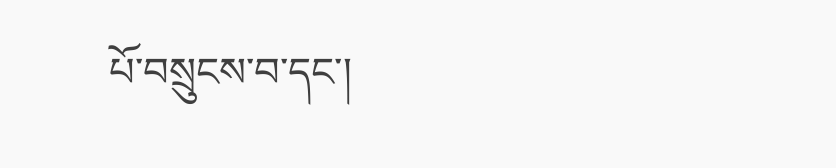པོ་བསྲུངས་བ་དང་།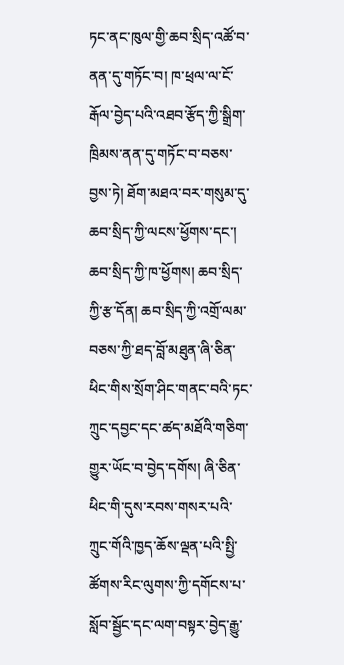ཏང་ནང་ཁུལ་གྱི་ཆབ་སྲིད་འཚོ་བ་ནན་དུ་གཏོང་བ། ཁ་ཕྲལ་ལ་ངོ་རྒོལ་བྱེད་པའི་འཐབ་རྩོད་ཀྱི་སྒྲིག་ཁྲིམས་ནན་དུ་གཏོང་བ་བཅས་བྱས་ཏེ། ཐོག་མཐའ་བར་གསུམ་དུ་ཆབ་སྲིད་ཀྱི་ལངས་ཕྱོགས་དང་། ཆབ་སྲིད་ཀྱི་ཁ་ཕྱོགས། ཆབ་སྲིད་ཀྱི་རྩ་དོན། ཆབ་སྲིད་ཀྱི་འགྲོ་ལམ་བཅས་ཀྱི་ཐད་བློ་མཐུན་ཞི་ཅིན་ཕིང་གིས་སྲོག་ཤིང་གནང་བའི་ཏང་ཀྲུང་དབྱང་དང་ཚད་མཐོའི་གཅིག་གྱུར་ཡོང་བ་བྱེད་དགོས། ཞི་ཅིན་ཕིང་གི་དུས་རབས་གསར་པའི་ཀྲུང་གོའི་ཁྱད་ཆོས་ལྡན་པའི་སྤྱི་ཚོགས་རིང་ལུགས་ཀྱི་དགོངས་པ་སློབ་སྦྱོང་དང་ལག་བསྟར་བྱེད་རྒྱུ་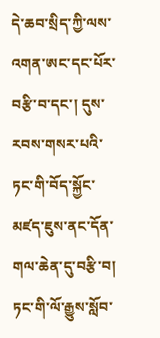དེ་ཆབ་སྲིད་ཀྱི་ལས་འགན་ཨང་དང་པོར་བརྩི་བ་དང་། དུས་རབས་གསར་པའི་ཏང་གི་བོད་སྐྱོང་མཛད་ཇུས་ནང་དོན་གལ་ཆེན་དུ་བརྩི་བ། ཏང་གི་ལོ་རྒྱུས་སློབ་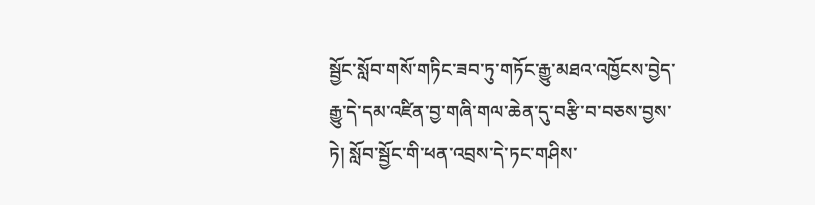སྦྱོང་སློབ་གསོ་གཏིང་ཟབ་ཏུ་གཏོང་རྒྱུ་མཐའ་འཁྱོངས་བྱེད་རྒྱུ་དེ་དམ་འཛིན་བྱ་གཞི་གལ་ཆེན་དུ་བརྩི་བ་བཅས་བྱས་ཏེ། སློབ་སྦྱོང་གི་ཕན་འབྲས་དེ་ཏང་གཤིས་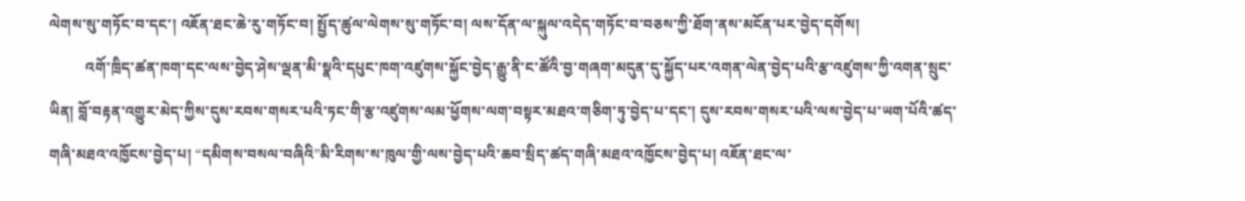ལེགས་སུ་གཏོང་བ་དང་། འཇོན་ཐང་ཆེ་རུ་གཏོང་བ། སྤྱོད་ཚུལ་ལེགས་སུ་གཏོང་བ། ལས་དོན་ལ་སྐུལ་འདེད་གཏོང་བ་བཅས་ཀྱི་ཐོག་ནས་མངོན་པར་བྱེད་དགོས།
          འགོ་ཁྲིད་ཚན་ཁག་དང་ལས་བྱེད་ཤེས་ལྡན་མི་སྣའི་དཔུང་ཁག་འཛུགས་སྐྱོང་བྱེད་རྒྱུ་ནི་ང་ཚོའི་བྱ་གཞག་མདུན་དུ་སྐྱོད་པར་འགན་ལེན་བྱེད་པའི་རྩ་འཛུགས་ཀྱི་འགན་སྲུང་ཡིན། བློ་བརྟན་འགྱུར་མེད་ཀྱིས་དུས་རབས་གསར་པའི་ཏང་གི་རྩ་འཛུགས་ལམ་ཕྱོགས་ལག་བསྟར་མཐའ་གཅིག་ཏུ་བྱེད་པ་དང་། དུས་རབས་གསར་པའི་ལས་བྱེད་པ་ཡག་པོའི་ཚད་གཞི་མཐའ་འཁྱོངས་བྱེད་པ། “དམིགས་བསལ་བཞིའི”མི་རིགས་ས་ཁུལ་གྱི་ལས་བྱེད་པའི་ཆབ་སྲིད་ཚད་གཞི་མཐའ་འཁྱོངས་བྱེད་པ། འཇོན་ཐང་ལ་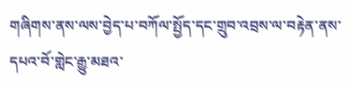གཞིགས་ནས་ལས་བྱེད་པ་བཀོལ་སྤྱོད་དང་གྲུབ་འབྲས་ལ་བརྟེན་ནས་དཔའ་བོ་གླེང་རྒྱུ་མཐའ་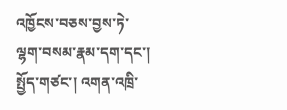འཁྱོངས་བཅས་བྱས་ཏེ་ལྷག་བསམ་རྣམ་དག་དང་། སྤྱོད་གཙང་། འགན་འཁྲི་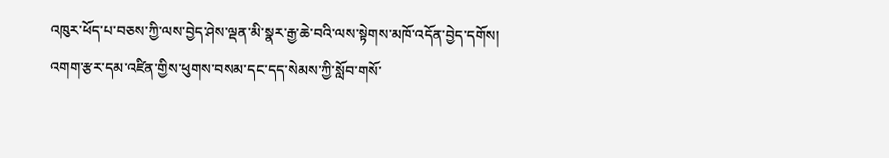འཁུར་ཕོད་པ་བཅས་ཀྱི་ལས་བྱེད་ཤེས་ལྡན་མི་སྣར་རྒྱ་ཆེ་བའི་ལས་སྟེགས་མཁོ་འདོན་བྱེད་དགོས། འགག་རྩར་དམ་འཛིན་གྱིས་ཕུགས་བསམ་དང་དད་སེམས་ཀྱི་སློབ་གསོ་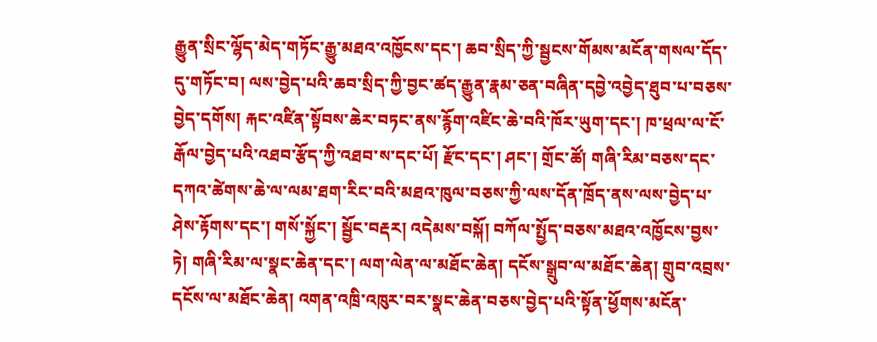རྒྱུན་སྲིང་ལྷོད་མེད་གཏོང་རྒྱུ་མཐའ་འཁྱོངས་དང་། ཆབ་སྲིད་ཀྱི་སྦྱངས་གོམས་མངོན་གསལ་དོད་དུ་གཏོང་བ། ལས་བྱེད་པའི་ཆབ་སྲིད་ཀྱི་བྱང་ཚད་རྒྱུན་རྣམ་ཅན་བཞིན་དབྱེ་འབྱེད་ཐུབ་པ་བཅས་བྱེད་དགོས། རྐང་འཛིན་སྟོབས་ཆེར་བཏང་ནས་རྙོག་འཛིང་ཆེ་བའི་ཁོར་ཡུག་དང་། ཁ་ཕྲལ་ལ་ངོ་རྒོལ་བྱེད་པའི་འཐབ་རྩོད་ཀྱི་འཐབ་ས་དང་པོ། རྫོང་དང་། ཤང་། གྲོང་ཚོ། གཞི་རིམ་བཅས་དང་དཀའ་ཚེགས་ཆེ་ལ་ལམ་ཐག་རིང་བའི་མཐའ་ཁུལ་བཅས་ཀྱི་ལས་དོན་ཁྲོད་ནས་ལས་བྱེད་པ་ཤེས་རྟོགས་དང་། གསོ་སྐྱོང་། སྦྱོང་བརྡར། འདེམས་བསྐོ། བཀོལ་སྤྱོད་བཅས་མཐའ་འཁྱོངས་བྱས་ཏེ། གཞི་རིམ་ལ་སྣང་ཆེན་དང་། ལག་ལེན་ལ་མཐོང་ཆེན། དངོས་སྒྲུབ་ལ་མཐོང་ཆེན། གྲུབ་འབྲས་དངོས་ལ་མཐོང་ཆེན། འགན་འཁྲི་འཁུར་བར་སྣང་ཆེན་བཅས་བྱེད་པའི་སྟོན་ཕྱོགས་མངོན་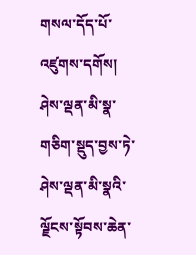གསལ་དོད་པོ་འཛུགས་དགོས། ཤེས་ལྡན་མི་སྣ་གཅིག་སྡུད་བྱས་ཏེ་ཤེས་ལྡན་མི་སྣའི་ལྗོངས་སྟོབས་ཆེན་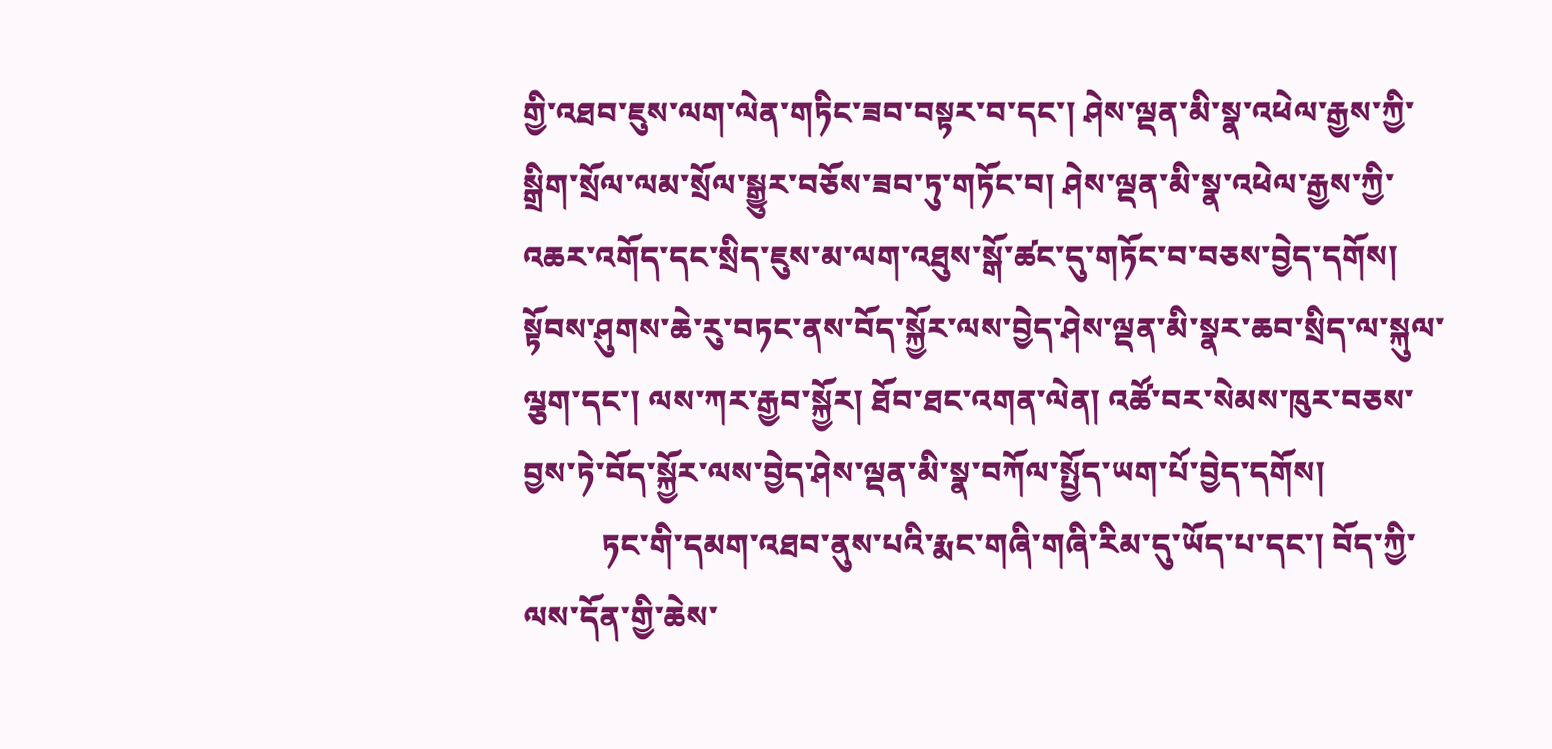གྱི་འཐབ་ཇུས་ལག་ལེན་གཏིང་ཟབ་བསྟར་བ་དང་། ཤེས་ལྡན་མི་སྣ་འཕེལ་རྒྱས་ཀྱི་སྒྲིག་སྲོལ་ལམ་སྲོལ་སྒྱུར་བཅོས་ཟབ་ཏུ་གཏོང་བ། ཤེས་ལྡན་མི་སྣ་འཕེལ་རྒྱས་ཀྱི་འཆར་འགོད་དང་སྲིད་ཇུས་མ་ལག་འཐུས་སྒོ་ཚང་དུ་གཏོང་བ་བཅས་བྱེད་དགོས། སྟོབས་ཤུགས་ཆེ་རུ་བཏང་ནས་བོད་སྐྱོར་ལས་བྱེད་ཤེས་ལྡན་མི་སྣར་ཆབ་སྲིད་ལ་སྐུལ་ལྕག་དང་། ལས་ཀར་རྒྱབ་སྐྱོར། ཐོབ་ཐང་འགན་ལེན། འཚོ་བར་སེམས་ཁུར་བཅས་བྱས་ཏེ་བོད་སྐྱོར་ལས་བྱེད་ཤེས་ལྡན་མི་སྣ་བཀོལ་སྤྱོད་ཡག་པོ་བྱེད་དགོས།
          ཏང་གི་དམག་འཐབ་ནུས་པའི་རྨང་གཞི་གཞི་རིམ་དུ་ཡོད་པ་དང་། བོད་ཀྱི་ལས་དོན་གྱི་ཆེས་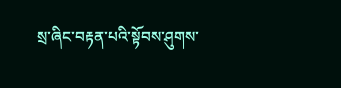སྲ་ཞིང་བརྟན་པའི་སྟོབས་ཤུགས་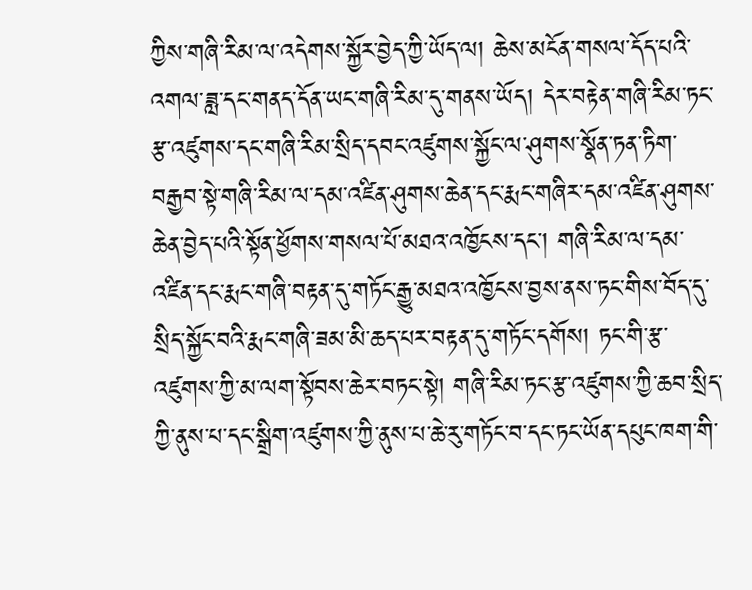ཀྱིས་གཞི་རིམ་ལ་འདེགས་སྐྱོར་བྱེད་ཀྱི་ཡོད་ལ། ཆེས་མངོན་གསལ་དོད་པའི་འགལ་ཟླ་དང་གནད་དོན་ཡང་གཞི་རིམ་དུ་གནས་ཡོད། དེར་བརྟེན་གཞི་རིམ་ཏང་རྩ་འཛུགས་དང་གཞི་རིམ་སྲིད་དབང་འཛུགས་སྐྱོང་ལ་ཤུགས་སྣོན་ཏན་ཏིག་བརྒྱབ་སྟེ་གཞི་རིམ་ལ་དམ་འཛིན་ཤུགས་ཆེན་དང་རྨང་གཞིར་དམ་འཛིན་ཤུགས་ཆེན་བྱེད་པའི་སྟོན་ཕྱོགས་གསལ་པོ་མཐའ་འཁྱོངས་དང་། གཞི་རིམ་ལ་དམ་འཛིན་དང་རྨང་གཞི་བརྟན་དུ་གཏོང་རྒྱུ་མཐའ་འཁྱོངས་བྱས་ནས་ཏང་གིས་བོད་དུ་སྲིད་སྐྱོང་བའི་རྨང་གཞི་ཟམ་མི་ཆད་པར་བརྟན་དུ་གཏོང་དགོས། ཏང་གི་རྩ་འཛུགས་ཀྱི་མ་ལག་སྟོབས་ཆེར་བཏང་སྟེ། གཞི་རིམ་ཏང་རྩ་འཛུགས་ཀྱི་ཆབ་སྲིད་ཀྱི་ནུས་པ་དང་སྒྲིག་འཛུགས་ཀྱི་ནུས་པ་ཆེ་རུ་གཏོང་བ་དང་ཏང་ཡོན་དཔུང་ཁག་གི་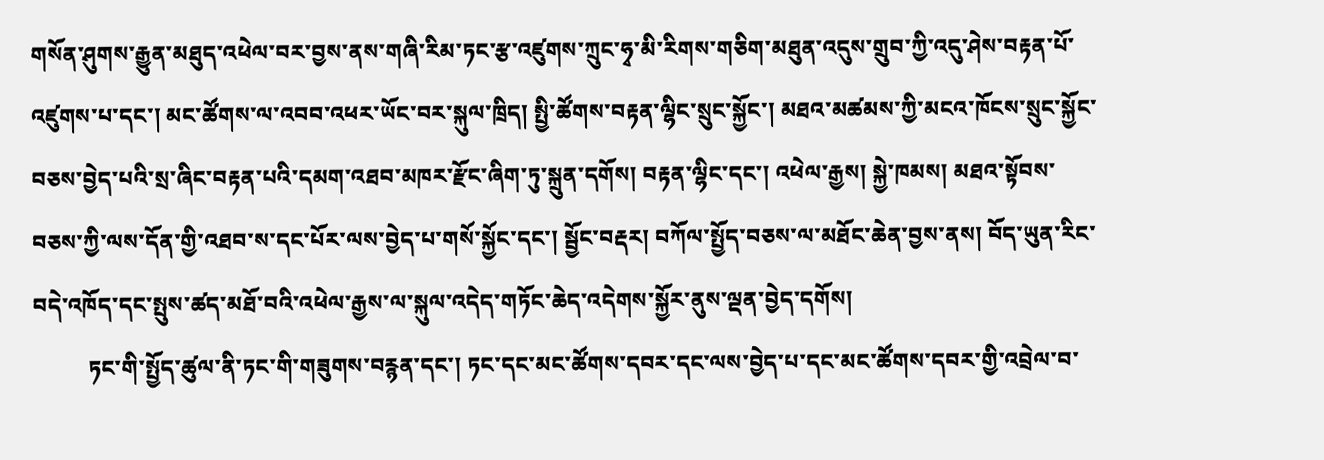གསོན་ཤུགས་རྒྱུན་མཐུད་འཕེལ་བར་བྱས་ནས་གཞི་རིམ་ཏང་རྩ་འཛུགས་ཀྲུང་ཧྭ་མི་རིགས་གཅིག་མཐུན་འདུས་གྲུབ་ཀྱི་འདུ་ཤེས་བརྟན་པོ་འཛུགས་པ་དང་། མང་ཚོགས་ལ་འབབ་འཕར་ཡོང་བར་སྐུལ་ཁྲིད། སྤྱི་ཚོགས་བརྟན་ལྷིང་སྲུང་སྐྱོང་། མཐའ་མཚམས་ཀྱི་མངའ་ཁོངས་སྲུང་སྐྱོང་བཅས་བྱེད་པའི་སྲ་ཞིང་བརྟན་པའི་དམག་འཐབ་མཁར་རྫོང་ཞིག་ཏུ་སྐྲུན་དགོས། བརྟན་ལྷིང་དང་། འཕེལ་རྒྱས། སྐྱེ་ཁམས། མཐའ་སྟོབས་བཅས་ཀྱི་ལས་དོན་གྱི་འཐབ་ས་དང་པོར་ལས་བྱེད་པ་གསོ་སྐྱོང་དང་། སྦྱོང་བརྡར། བཀོལ་སྤྱོད་བཅས་ལ་མཐོང་ཆེན་བྱས་ནས། བོད་ཡུན་རིང་བདེ་འཁོད་དང་སྤུས་ཚད་མཐོ་བའི་འཕེལ་རྒྱས་ལ་སྐུལ་འདེད་གཏོང་ཆེད་འདེགས་སྐྱོར་ནུས་ལྡན་བྱེད་དགོས།
          ཏང་གི་སྤྱོད་ཚུལ་ནི་ཏང་གི་གཟུགས་བརྙན་དང་། ཏང་དང་མང་ཚོགས་དབར་དང་ལས་བྱེད་པ་དང་མང་ཚོགས་དབར་གྱི་འབྲེལ་བ་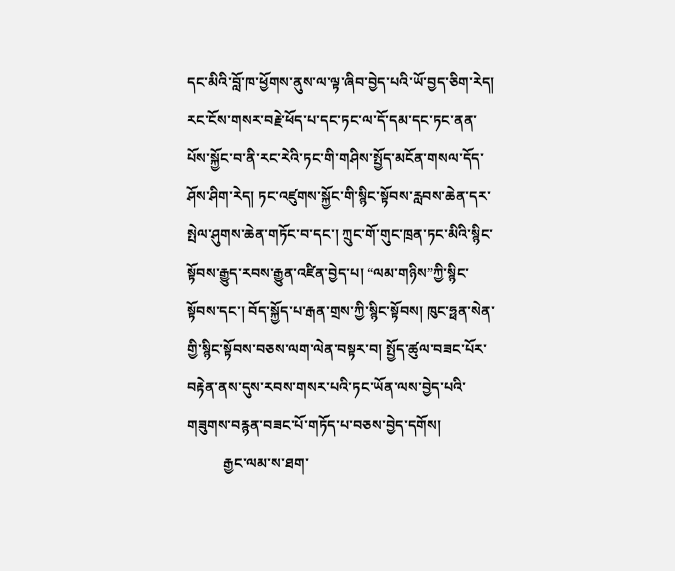དང་མིའི་བློ་ཁ་ཕྱོགས་ནུས་ལ་ལྟ་ཞིབ་བྱེད་པའི་ཡོ་བྱད་ཅིག་རེད། རང་ངོས་གསར་བརྗེ་ཕོད་པ་དང་ཏང་ལ་དོ་དམ་དང་ཏང་ནན་པོས་སྐྱོང་བ་ནི་རང་རེའི་ཏང་གི་གཤིས་སྤྱོད་མངོན་གསལ་དོད་ཤོས་ཤིག་རེད། ཏང་འཛུགས་སྐྱོང་གི་སྙིང་སྟོབས་རླབས་ཆེན་དར་སྤེལ་ཤུགས་ཆེན་གཏོང་བ་དང་། ཀྲུང་གོ་གུང་ཁྲན་ཏང་མིའི་སྙིང་སྟོབས་རྒྱུད་རབས་རྒྱུན་འཛིན་བྱེད་པ། “ལམ་གཉིས”ཀྱི་སྙིང་སྟོབས་དང་། བོད་སྐྱོད་པ་རྒན་གྲས་ཀྱི་སྙིང་སྟོབས། ཁུང་ཧྥན་སེན་གྱི་སྙིང་སྟོབས་བཅས་ལག་ལེན་བསྟར་བ། སྤྱོད་ཚུལ་བཟང་པོར་བརྟེན་ནས་དུས་རབས་གསར་པའི་ཏང་ཡོན་ལས་བྱེད་པའི་གཟུགས་བརྙན་བཟང་པོ་གཏོད་པ་བཅས་བྱེད་དགོས།
          རྒྱང་ལམ་ས་ཐག་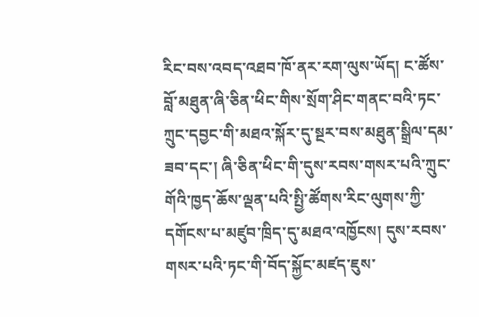རིང་བས་འབད་འཐབ་ཁོ་ནར་རག་ལུས་ཡོད། ང་ཚོས་བློ་མཐུན་ཞི་ཅིན་ཕིང་གིས་སྲོག་ཤིང་གནང་བའི་ཏང་ཀྲུང་དབྱང་གི་མཐའ་སྐོར་དུ་སྔར་བས་མཐུན་སྒྲིལ་དམ་ཟབ་དང་། ཞི་ཅིན་ཕིང་གི་དུས་རབས་གསར་པའི་ཀྲུང་གོའི་ཁྱད་ཆོས་ལྡན་པའི་སྤྱི་ཚོགས་རིང་ལུགས་ཀྱི་དགོངས་པ་མཛུབ་ཁྲིད་དུ་མཐའ་འཁྱོངས། དུས་རབས་གསར་པའི་ཏང་གི་བོད་སྐྱོང་མཛད་ཇུས་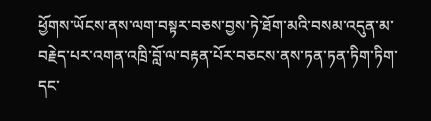ཕྱོགས་ཡོངས་ནས་ལག་བསྟར་བཅས་བྱས་ཏེ་ཐོག་མའི་བསམ་འདུན་མ་བརྗེད་པར་འགན་འཁྲི་བློ་ལ་བརྟན་པོར་བཅངས་ནས་ཏན་ཏན་ཏིག་ཏིག་དང་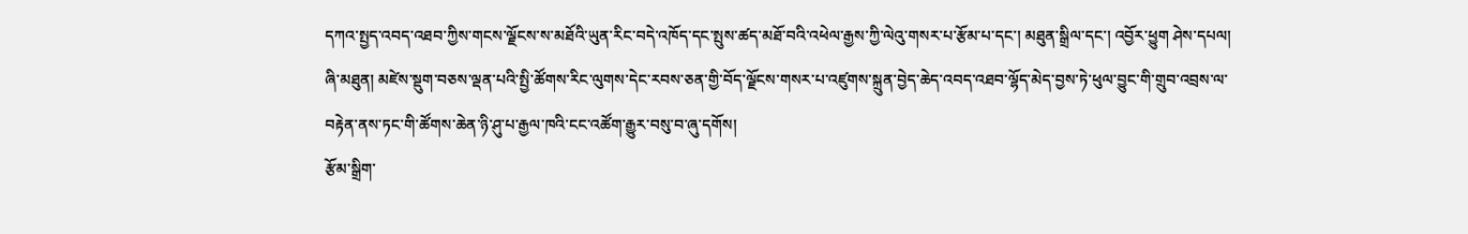དཀའ་སྤྱད་འབད་འཐབ་ཀྱིས་གངས་ལྗོངས་ས་མཐོའི་ཡུན་རིང་བདེ་འཁོད་དང་སྤུས་ཚད་མཐོ་བའི་འཕེལ་རྒྱས་ཀྱི་ལེའུ་གསར་པ་རྩོམ་པ་དང་། མཐུན་སྒྲིལ་དང་། འབྱོར་ཕྱུག ཤེས་དཔལ། ཞི་མཐུན། མཛེས་སྡུག་བཅས་ལྡན་པའི་སྤྱི་ཚོགས་རིང་ལུགས་དེང་རབས་ཅན་གྱི་བོད་ལྗོངས་གསར་པ་འཛུགས་སྐྲུན་བྱེད་ཆེད་འབད་འཐབ་ལྷོད་མེད་བྱས་ཏེ་ཕུལ་བྱུང་གི་གྲུབ་འབྲས་ལ་བརྟེན་ནས་ཏང་གི་ཚོགས་ཆེན་ཉི་ཤུ་པ་རྒྱལ་ཁའི་ངང་འཚོག་རྒྱུར་བསུ་བ་ཞུ་དགོས།
རྩོམ་སྒྲིག་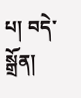པ། བདེ་སྒྲོན།